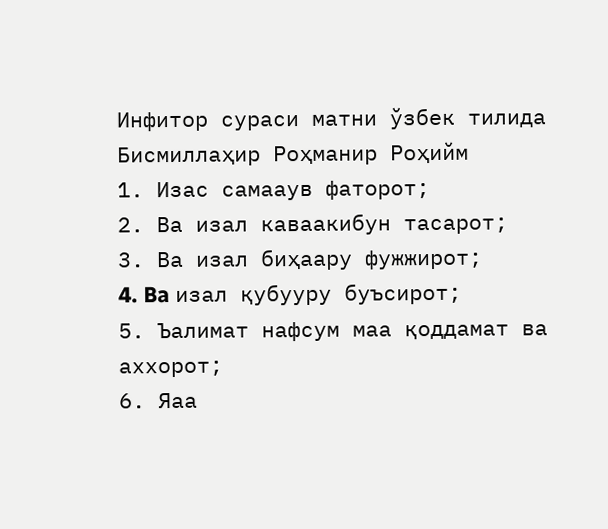Инфитор сураси матни ўзбек тилида
Бисмиллаҳир Роҳманир Роҳийм
1. Изас самааув фаторот;
2. Ва изал каваакибун тасарот;
3. Ва изал биҳаару фужжирот;
4. Ba изал қубууру буъсирот;
5. Ъалимат нафсум маа қоддамат ва аххорот;
6. Яаа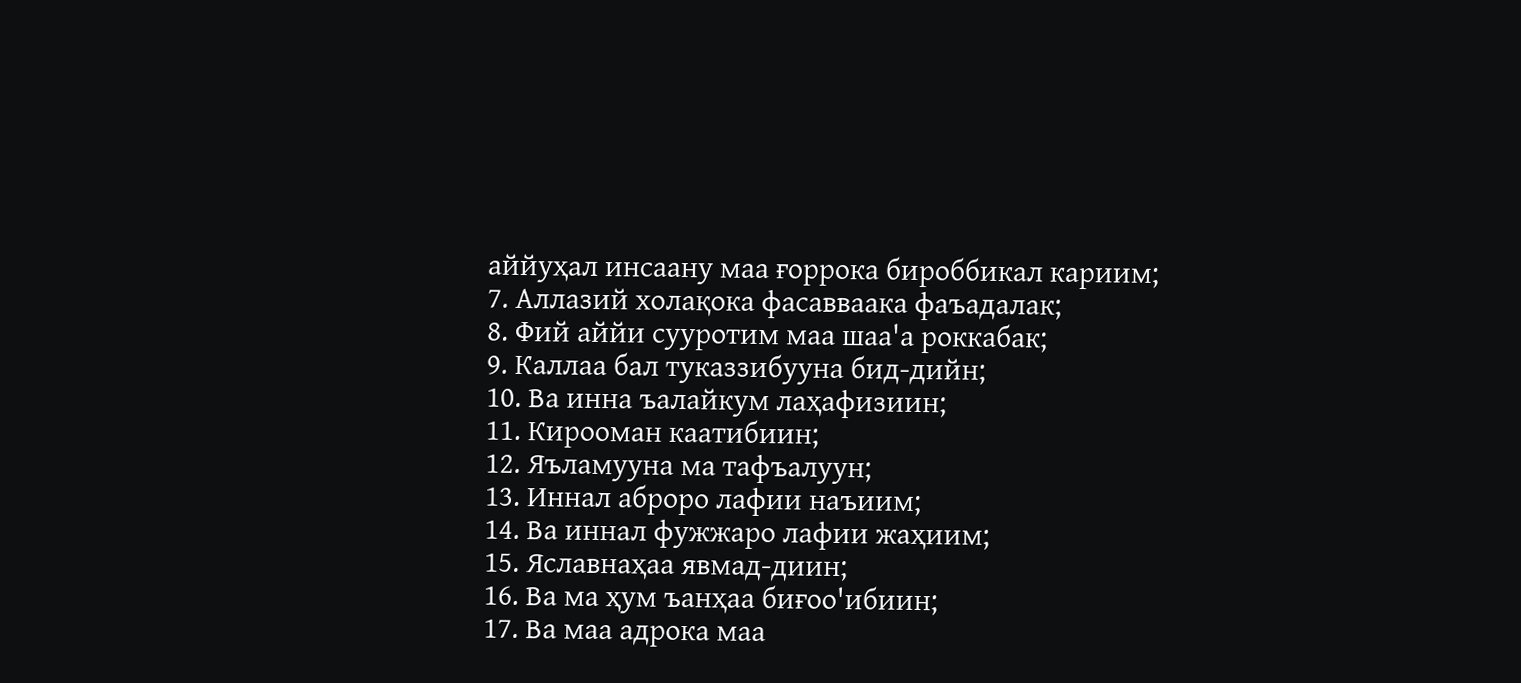аййуҳал инсаану маа ғоррока бироббикал кариим;
7. Аллазий холақока фасавваака фаъадалак;
8. Фий аййи сууротим маа шаа'а роккабак;
9. Каллаа бал туказзибууна бид-дийн;
10. Ва инна ъалайкум лаҳафизиин;
11. Кирооман каатибиин;
12. Яъламууна ма тафъалуун;
13. Иннал аброро лафии наъиим;
14. Ва иннал фужжаро лафии жаҳиим;
15. Яславнаҳаа явмад-диин;
16. Ва ма ҳум ъанҳаа биғоо'ибиин;
17. Ва маа адрока маа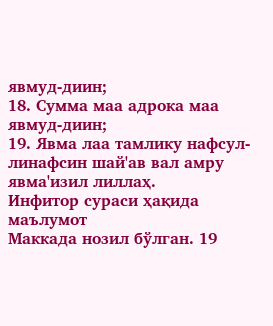явмуд-диин;
18. Сумма маа адрока маа явмуд-диин;
19. Явма лаа тамлику нафсул-линафсин шай'ав вал амру явма'изил лиллаҳ.
Инфитор сураси ҳақида маълумот
Маккада нозил бўлган. 19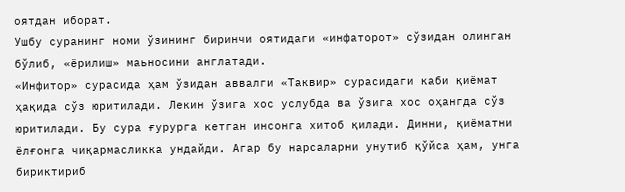оятдан иборат.
Ушбу суранинг номи ўзининг биринчи оятидаги «инфаторот» сўзидан олинган бўлиб, «ёрилиш» маьносини англатади.
«Инфитор» сурасида ҳам ўзидан аввалги «Таквир» сурасидаги каби қиёмат ҳақида сўз юритилади. Лекин ўзига хос услубда ва ўзига хос оҳангда сўз юритилади. Бу сура ғурурга кетган инсонга хитоб қилади. Динни, қиёматни ёлғонга чиқармасликка ундайди. Агар бу нарсаларни унутиб қўйса ҳам, унга бириктириб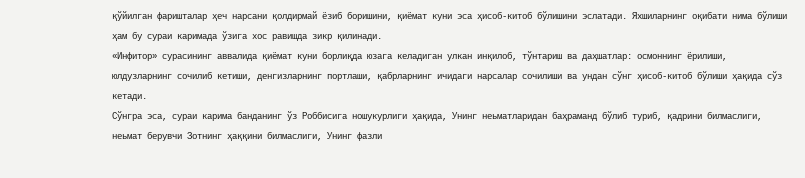қўйилган фаришталар ҳеч нарсани қолдирмай ёзиб боришини, қиёмат куни эса ҳисоб-китоб бўлишини эслатади. Яхшиларнинг оқибати нима бўлиши ҳам бу сураи каримада ўзига хос равишда зикр қилинади.
«Инфитор» сурасининг аввалида қиёмат куни борлиқда юзага келадиган улкан инқилоб, тўнтариш ва даҳшатлар: осмоннинг ёрилиши, юлдузларнинг сочилиб кетиши, денгизларнинг портлаши, қабрларнинг ичидаги нарсалар сочилиши ва ундан сўнг ҳисоб-китоб бўлиши ҳақида сўз кетади.
Сўнгра эса, сураи карима банданинг ўз Роббисига ношукурлиги ҳақида, Унинг неьматларидан баҳраманд бўлиб туриб, қадрини билмаслиги, неьмат берувчи Зотнинг ҳаққини билмаслиги, Унинг фазли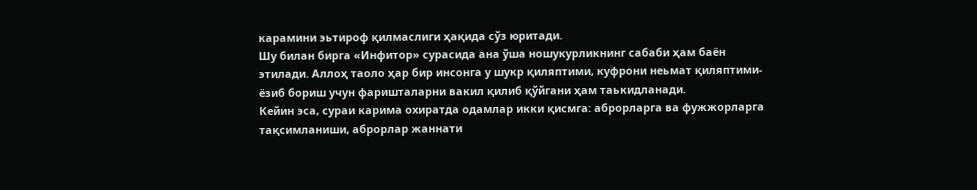карамини эьтироф қилмаслиги ҳақида сўз юритади.
Шу билан бирга «Инфитор» сурасида ана ўша ношукурликнинг сабаби ҳам баён этилади. Аллоҳ таоло ҳар бир инсонга у шукр қиляптими, куфрони неьмат қиляптими-ёзиб бориш учун фаришталарни вакил қилиб қўйгани ҳам таькидланади.
Кейин эса, сураи карима охиратда одамлар икки қисмга: аброрларга ва фужжорларга тақсимланиши, аброрлар жаннати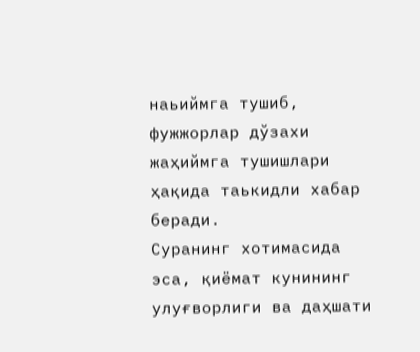наьиймга тушиб, фужжорлар дўзахи жаҳиймга тушишлари ҳақида таькидли хабар беради.
Суранинг хотимасида эса, қиёмат кунининг улуғворлиги ва даҳшати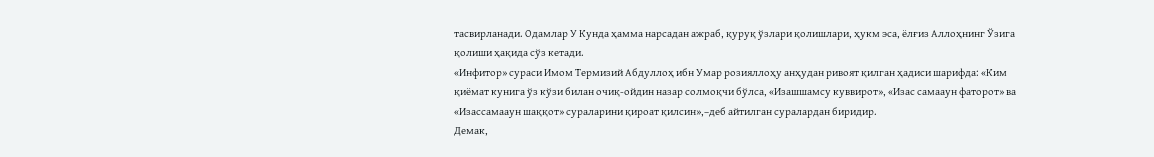тасвирланади. Одамлар У Кунда ҳамма нарсадан ажраб, қуруқ ўзлари қолишлари, ҳукм эса, ёлғиз Аллоҳнинг Ўзига қолиши ҳақида сўз кетади.
«Инфитор» сураси Имом Термизий Абдуллоҳ ибн Умар розияллоҳу анҳудан ривоят қилган ҳадиси шарифда: «Ким қиёмат кунига ўз кўзи билан очиқ-ойдин назар солмоқчи бўлса, «Изашшамсу куввирот», «Изас самааун фаторот» ва «Изассамааун шаққот» сураларини қироат қилсин»,–деб айтилган суралардан биридир.
Демак,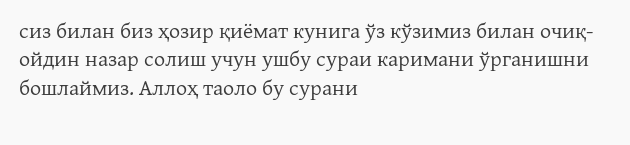сиз билан биз ҳозир қиёмат кунига ўз кўзимиз билан очиқ-ойдин назар солиш учун ушбу сураи каримани ўрганишни бошлаймиз. Аллоҳ таоло бу сурани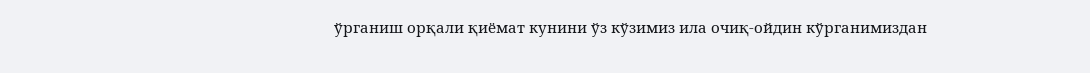ўрганиш орқали қиёмат кунини ўз кўзимиз ила очиқ-ойдин кўрганимиздан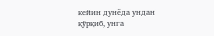кейин дунёда ундан қўрқиб, унга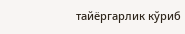тайёргарлик кўриб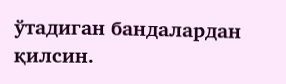ўтадиган бандалардан қилсин.